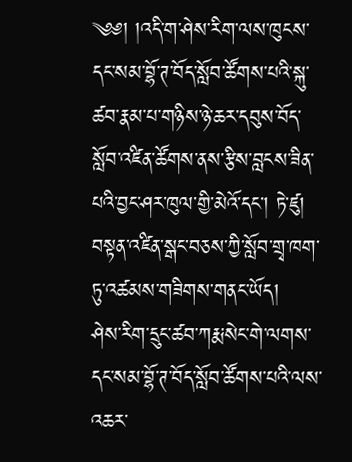༄༅། །འདི་ག་ཤེས་རིག་ལས་ཁུངས་དང་སམ་བྷོ་ཊ་བོད་སློབ་ཚོགས་པའི་སྐུ་ཚབ་རྣམ་པ་གཉིས་ཉེ་ཆར་དབུས་བོད་སློབ་འཛིན་ཚོགས་ནས་རྩིས་བླངས་ཟིན་པའི་བྱང་ཤར་ཁུལ་གྱི་མེའོ་དང་། ཏེ་ཛུ། བསྟན་འཛིན་སྒང་བཅས་ཀྱི་སློབ་གྲྭ་ཁག་ཏུ་འཚམས་གཟིགས་གནང་ཡོད།
ཤེས་རིག་དྲུང་ཚབ་ཀརྨ་སེང་གེ་ལགས་དང་སམ་བྷོ་ཊ་བོད་སློབ་ཚོགས་པའི་ལས་འཆར་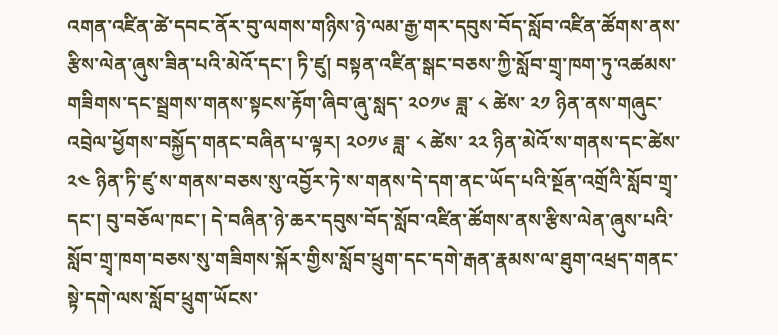འགན་འཛིན་ཚེ་དབང་ནོར་བུ་ལགས་གཉིས་ཉེ་ལམ་རྒྱ་གར་དབུས་བོད་སློབ་འཛིན་ཚོགས་ནས་རྩིས་ལེན་ཞུས་ཟིན་པའི་མེའོ་དང་། ཏི་ཛུ། བསྟན་འཛིན་སྒང་བཅས་ཀྱི་སློབ་གྲྭ་ཁག་ཏུ་འཚམས་གཟིགས་དང་སྦྲགས་གནས་སྟངས་རྟོག་ཞིབ་ཞུ་སླད་ ༢༠༡༦ ཟླ་ ༨ ཚེས་ ༢༡ ཉིན་ནས་གཞུང་འབྲེལ་ཕྱོགས་བསྐྱོད་གནང་བཞིན་པ་ལྟར། ༢༠༡༦ ཟླ་ ༨ ཚེས་ ༢༢ ཉིན་མེའོ་ས་གནས་དང་ཚེས་ ༢༤ ཉིན་ཏི་ཛུ་ས་གནས་བཅས་སུ་འབྱོར་ཏེ་ས་གནས་དེ་དག་ནང་ཡོད་པའི་སྔོན་འགྲོའི་སློབ་གྲྭ་དང་། བུ་བཅོལ་ཁང་། དེ་བཞིན་ཉེ་ཆར་དབུས་བོད་སློབ་འཛིན་ཚོགས་ནས་རྩིས་ལེན་ཞུས་པའི་སློབ་གྲྭ་ཁག་བཅས་སུ་གཟིགས་སྐོར་གྱིས་སློབ་ཕྲུག་དང་དགེ་རྒན་རྣམས་ལ་ཐུག་འཕྲད་གནང་སྟེ་དགེ་ལས་སློབ་ཕྲུག་ཡོངས་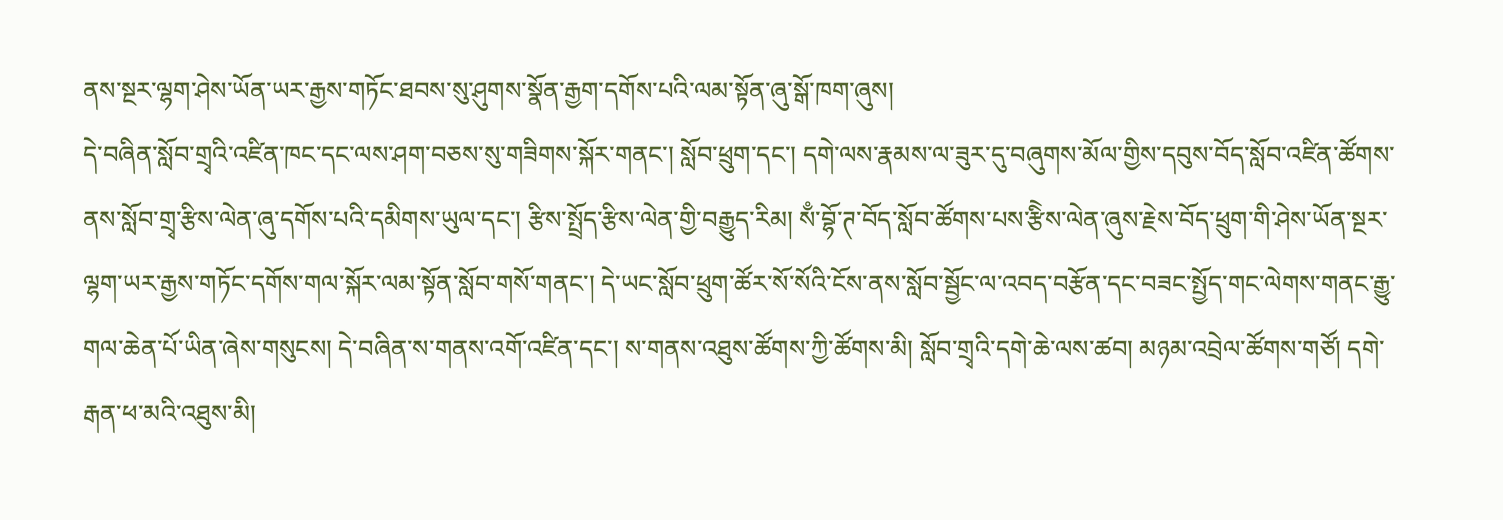ནས་སྔར་ལྷག་ཤེས་ཡོན་ཡར་རྒྱས་གཏོང་ཐབས་སུ་ཤུགས་སྣོན་རྒྱག་དགོས་པའི་ལམ་སྟོན་ཞུ་སྒོ་ཁག་ཞུས།
དེ་བཞིན་སློབ་གྲྭའི་འཛིན་ཁང་དང་ལས་ཤག་བཅས་སུ་གཟིགས་སྐོར་གནང་། སློབ་ཕྲུག་དང་། དགེ་ལས་རྣམས་ལ་ཟུར་དུ་བཞུགས་མོལ་གྱིས་དབུས་བོད་སློབ་འཛིན་ཚོགས་ནས་སློབ་གྲྭ་རྩིས་ལེན་ཞུ་དགོས་པའི་དམིགས་ཡུལ་དང་། རྩིས་སྤྲོད་རྩིས་ལེན་གྱི་བརྒྱུད་རིམ། སྃ་བྷོ་ཊ་བོད་སློབ་ཚོགས་པས་རྩིེས་ལེན་ཞུས་རྗེས་བོད་ཕྲུག་གི་ཤེས་ཡོན་སྔར་ལྷག་ཡར་རྒྱས་གཏོང་དགོས་གལ་སྐོར་ལམ་སྟོན་སློབ་གསོ་གནང་། དེ་ཡང་སློབ་ཕྲུག་ཚོར་སོ་སོའི་ངོས་ནས་སློབ་སྦྱོང་ལ་འབད་བརྩོན་དང་བཟང་སྤྱོད་གང་ལེགས་གནང་རྒྱུ་གལ་ཆེན་པོ་ཡིན་ཞེས་གསུངས། དེ་བཞིན་ས་གནས་འགོ་འཛིན་དང་། ས་གནས་འཐུས་ཚོགས་ཀྱི་ཚོགས་མི། སློབ་གྲྭའི་དགེ་ཆེ་ལས་ཚབ། མཉམ་འབྲེལ་ཚོགས་གཙོ། དགེ་རྒན་ཕ་མའི་འཐུས་མི།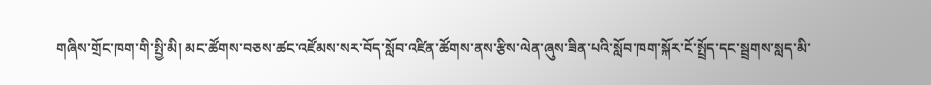གཞིས་གྲོང་ཁག་གི་སྤྱི་མི། མང་ཚོགས་བཅས་ཚང་འཛོམས་སར་བོད་སློབ་འཛིན་ཚོགས་ནས་རྩིས་ལེན་ཞུས་ཟིན་པའི་སློབ་ཁག་སྐོར་ངོ་སྤྲོད་དང་སྦྲགས་སླད་མི་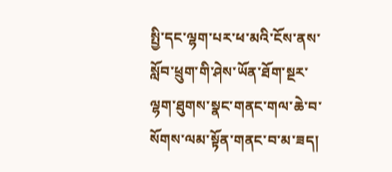སྤྱི་དང་ལྷག་པར་ཕ་མའི་ངོས་ནས་སློབ་ཕྲུག་གི་ཤེས་ཡོན་ཐོག་སྔར་ལྷག་ཐུགས་སྣང་གནང་གལ་ཆེ་བ་སོགས་ལམ་སྟོན་གནང་བ་མ་ཟད།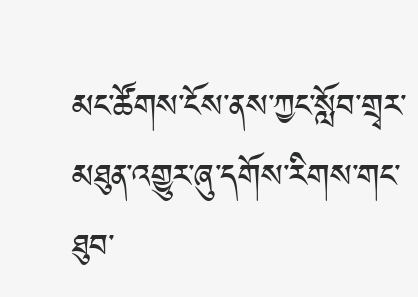མང་ཚོགས་ངོས་ནས་ཀྱང་སློབ་གྲྭར་མཐུན་འགྱུར་ཞུ་དགོས་རིགས་གང་ཐུབ་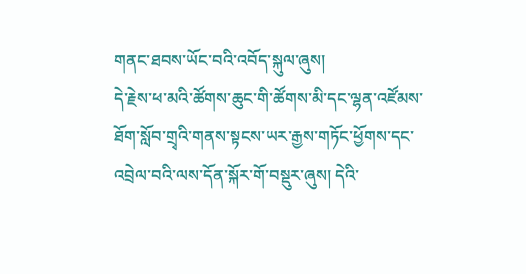གནང་ཐབས་ཡོང་བའི་འབོད་སྐུལ་ཞུས།
དེ་རྗེས་ཕ་མའི་ཚོགས་ཆུང་གི་ཚོགས་མི་དང་ལྷན་འཛོམས་ཐོག་སློབ་གྲྭའི་གནས་སྟངས་ཡར་རྒྱས་གཏོང་ཕྱོགས་དང་འབྲེལ་བའི་ལས་དོན་སྐོར་གོ་བསྡུར་ཞུས། དེའི་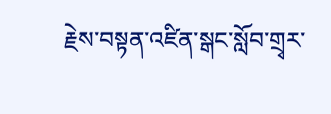རྗེས་བསྟན་འཛིན་སྒང་སློབ་གྲྭར་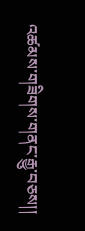འཚམས་གཟིགས་གནང་རྒྱུ་བཅས།།